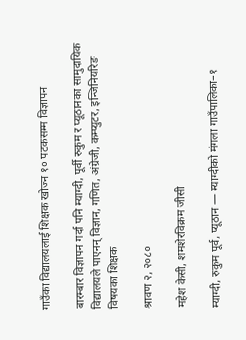गाउँका विद्यालयलाई शिक्षक खोज्न १० पटकसम्म विज्ञापन

बारम्बार विज्ञापन गर्दा पनि म्याग्दी, पूर्वी रुकुम र प्यूठानका सामुदायिक विद्यालयले पाएनन् विज्ञान, गणित, अंग्रेजी, कम्प्युटर, इन्जिनियरिङ विषयका शिक्षक

श्रावण २, २०८०

महेश केसी, शमशेरविक्रम जीसी

म्याग्दी, रुकुम पूर्व, प्यूठान — म्याग्दीको मंगला गाउँपालिका–१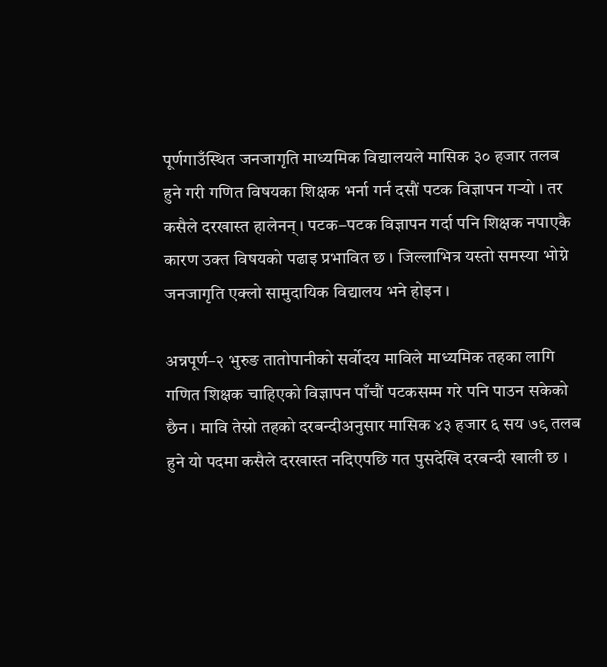पूर्णगाउँस्थित जनजागृति माध्यमिक विद्यालयले मासिक ३० हजार तलब हुने गरी गणित विषयका शिक्षक भर्ना गर्न दसौं पटक विज्ञापन गर्‍यो । तर कसैले दरखास्त हालेनन् । पटक–पटक विज्ञापन गर्दा पनि शिक्षक नपाएकै कारण उक्त विषयको पढाइ प्रभावित छ । जिल्लाभित्र यस्तो समस्या भोग्ने जनजागृति एक्लो सामुदायिक विद्यालय भने होइन ।

अन्नपूर्ण–२ भुरुङ तातोपानीको सर्वोदय माविले माध्यमिक तहका लागि गणित शिक्षक चाहिएको विज्ञापन पाँचौं पटकसम्म गरे पनि पाउन सकेको छैन । मावि तेस्रो तहको दरबन्दीअनुसार मासिक ४३ हजार ६ सय ७९ तलब हुने यो पदमा कसैले दरखास्त नदिएपछि गत पुसदेखि दरबन्दी खाली छ ।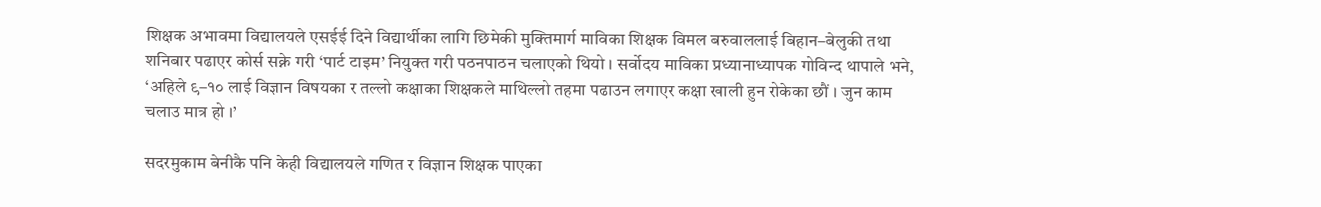शिक्षक अभावमा विद्यालयले एसईई दिने विद्यार्थीका लागि छिमेकी मुक्तिमार्ग माविका शिक्षक विमल बरुवाललाई बिहान–बेलुकी तथा शनिबार पढाएर कोर्स सक्ने गरी ‘पार्ट टाइम’ नियुक्त गरी पठनपाठन चलाएको थियो । सर्वोदय माविका प्रध्यानाध्यापक गोविन्द थापाले भने, ‘अहिले ९–१० लाई विज्ञान विषयका र तल्लो कक्षाका शिक्षकले माथिल्लो तहमा पढाउन लगाएर कक्षा खाली हुन रोकेका छौं । जुन काम चलाउ मात्र हो ।’

सदरमुकाम बेनीकै पनि केही विद्यालयले गणित र विज्ञान शिक्षक पाएका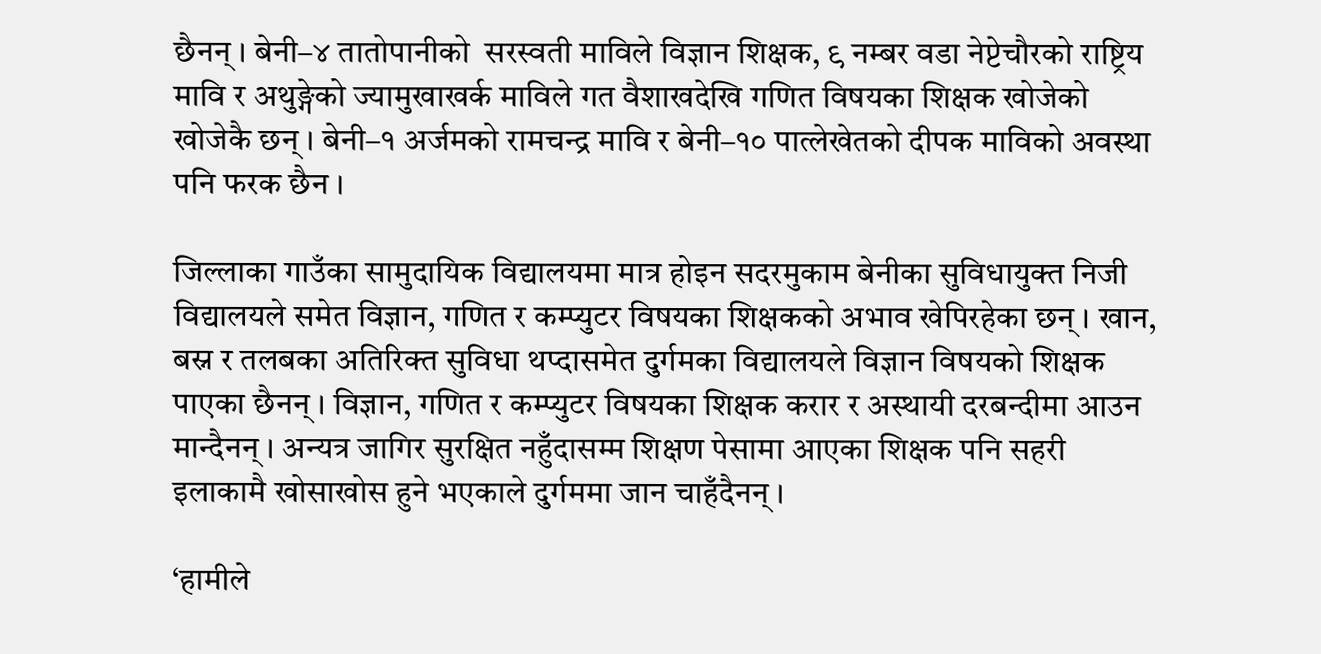छैनन् । बेनी–४ तातोपानीको  सरस्वती माविले विज्ञान शिक्षक, ९ नम्बर वडा नेप्टेचौरको राष्ट्रिय मावि र अथुङ्गेको ज्यामुखाखर्क माविले गत वैशाखदेखि गणित विषयका शिक्षक खोजेको खोजेकै छन् । बेनी–१ अर्जमको रामचन्द्र मावि र बेनी–१० पात्लेखेतको दीपक माविको अवस्था पनि फरक छैन ।

जिल्लाका गाउँका सामुदायिक विद्यालयमा मात्र होइन सदरमुकाम बेनीका सुविधायुक्त निजी विद्यालयले समेत विज्ञान, गणित र कम्प्युटर विषयका शिक्षकको अभाव खेपिरहेका छन् । खान, बस्न र तलबका अतिरिक्त सुविधा थप्दासमेत दुर्गमका विद्यालयले विज्ञान विषयको शिक्षक पाएका छैनन् । विज्ञान, गणित र कम्प्युटर विषयका शिक्षक करार र अस्थायी दरबन्दीमा आउन मान्दैनन् । अन्यत्र जागिर सुरक्षित नहुँदासम्म शिक्षण पेसामा आएका शिक्षक पनि सहरी इलाकामै खोसाखोस हुने भएकाले दुर्गममा जान चाहँदैनन् ।

‘हामीले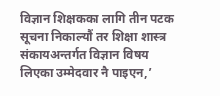विज्ञान शिक्षकका लागि तीन पटक सूचना निकाल्यौं तर शिक्षा शास्त्र संकायअन्तर्गत विज्ञान विषय लिएका उम्मेदवार नै पाइएन,’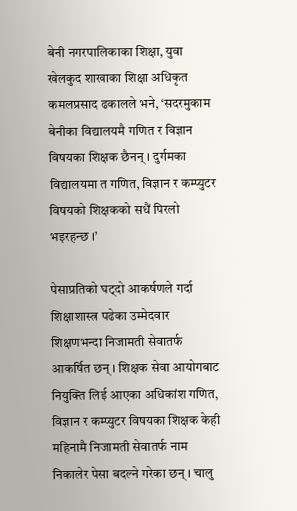बेनी नगरपालिकाका शिक्षा, युवा खेलकुद शाखाका शिक्षा अधिकृत कमलप्रसाद ढकालले भने, ‘सदरमुकाम बेनीका विद्यालयमै गणित र विज्ञान विषयका शिक्षक छैनन् । दुर्गमका विद्यालयमा त गणित, विज्ञान र कम्प्युटर विषयको शिक्षकको सधैं पिरलो भइरहन्छ ।’

पेसाप्रतिको घट्दो आकर्षणले गर्दा शिक्षाशास्त्र पढेका उम्मेदवार शिक्षणभन्दा निजामती सेवातर्फ आकर्षित छन् । शिक्षक सेवा आयोगबाट नियुक्ति लिई आएका अधिकांश गणित, विज्ञान र कम्प्युटर विषयका शिक्षक केही महिनामै निजामती सेवातर्फ नाम निकालेर पेसा बदल्ने गरेका छन् । चालु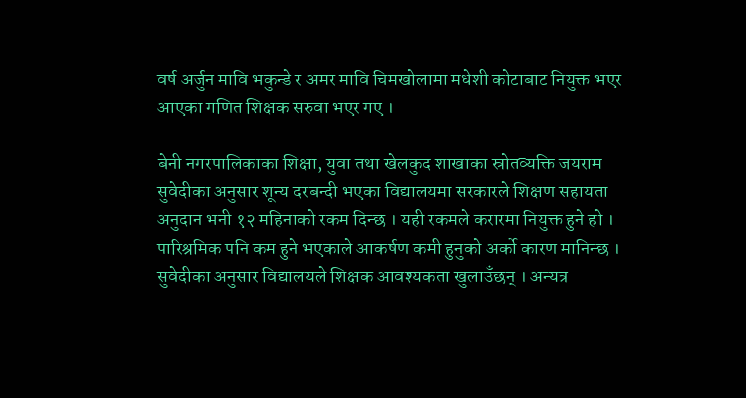वर्ष अर्जुन मावि भकुन्डे र अमर मावि चिमखोलामा मधेशी कोटाबाट नियुक्त भएर आएका गणित शिक्षक सरुवा भएर गए ।

बेनी नगरपालिकाका शिक्षा, युवा तथा खेलकुद शाखाका स्रोतव्यक्ति जयराम सुवेदीका अनुसार शून्य दरबन्दी भएका विद्यालयमा सरकारले शिक्षण सहायता अनुदान भनी १२ महिनाको रकम दिन्छ । यही रकमले करारमा नियुक्त हुने हो । पारिश्रमिक पनि कम हुने भएकाले आकर्षण कमी हुनुको अर्को कारण मानिन्छ । सुवेदीका अनुसार विद्यालयले शिक्षक आवश्यकता खुलाउँछन् । अन्यत्र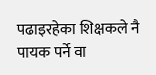पढाइरहेका शिक्षकले नै पायक पर्ने वा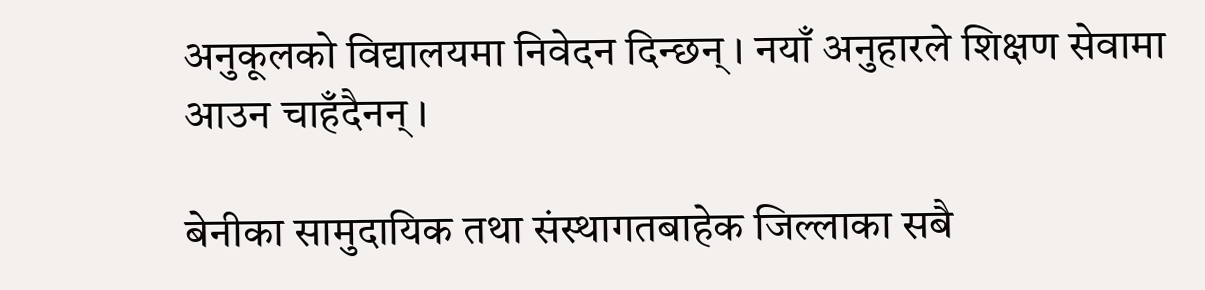अनुकूलको विद्यालयमा निवेदन दिन्छन् । नयाँ अनुहारले शिक्षण सेवामा आउन चाहँदैनन् ।

बेनीका सामुदायिक तथा संस्थागतबाहेक जिल्लाका सबै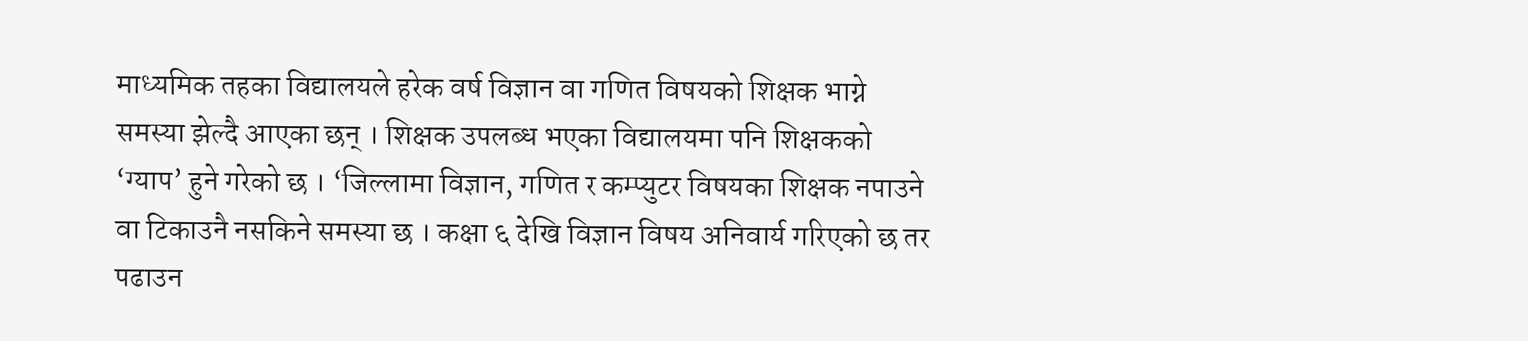माध्यमिक तहका विद्यालयले हरेक वर्ष विज्ञान वा गणित विषयको शिक्षक भाग्ने समस्या झेल्दै आएका छन् । शिक्षक उपलब्ध भएका विद्यालयमा पनि शिक्षकको ‘ग्याप’ हुने गरेको छ । ‘जिल्लामा विज्ञान, गणित र कम्प्युटर विषयका शिक्षक नपाउने वा टिकाउनै नसकिने समस्या छ । कक्षा ६ देखि विज्ञान विषय अनिवार्य गरिएको छ तर पढाउन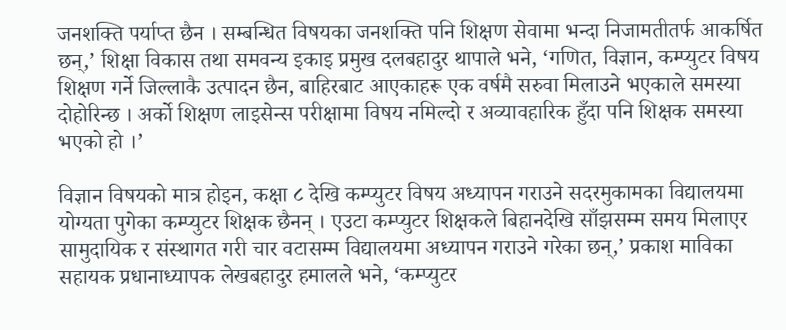जनशक्ति पर्याप्त छैन । सम्बन्धित विषयका जनशक्ति पनि शिक्षण सेवामा भन्दा निजामतीतर्फ आकर्षित छन्,’ शिक्षा विकास तथा समवन्य इकाइ प्रमुख दलबहादुर थापाले भने, ‘गणित, विज्ञान, कम्प्युटर विषय शिक्षण गर्ने जिल्लाकै उत्पादन छैन, बाहिरबाट आएकाहरू एक वर्षमै सरुवा मिलाउने भएकाले समस्या दोहोरिन्छ । अर्को शिक्षण लाइसेन्स परीक्षामा विषय नमिल्दो र अव्यावहारिक हुँदा पनि शिक्षक समस्या भएको हो ।’

विज्ञान विषयको मात्र होइन, कक्षा ८ देखि कम्प्युटर विषय अध्यापन गराउने सदरमुकामका विद्यालयमा योग्यता पुगेका कम्प्युटर शिक्षक छैनन् । एउटा कम्प्युटर शिक्षकले बिहानदेखि साँझसम्म समय मिलाएर सामुदायिक र संस्थागत गरी चार वटासम्म विद्यालयमा अध्यापन गराउने गरेका छन्,’ प्रकाश माविका सहायक प्रधानाध्यापक लेखबहादुर हमालले भने, ‘कम्प्युटर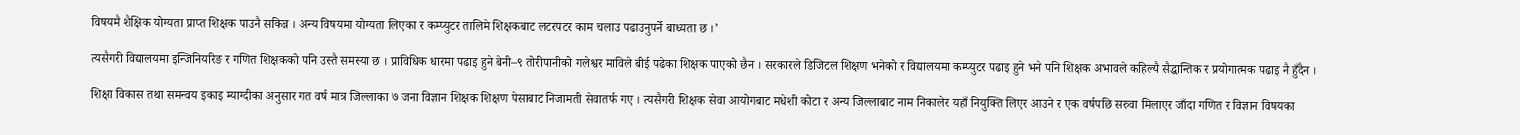विषयमै शैक्षिक योग्यता प्राप्त शिक्षक पाउनै सकिन्न । अन्य विषयमा योग्यता लिएका र कम्प्युटर तालिमे शिक्षकबाट लटरपटर काम चलाउ पढाउनुपर्ने बाध्यता छ ।’

त्यसैगरी विद्यालयमा इन्जिनियरिङ र गणित शिक्षकको पनि उस्तै समस्या छ । प्राविधिक धारमा पढाइ हुने बेनी–९ तोरीपानीको गलेश्वर माविले बीई पढेका शिक्षक पाएको छैन । सरकारले डिजिटल शिक्षण भनेको र विद्यालयमा कम्प्युटर पढाइ हुने भने पनि शिक्षक अभावले कहिल्यै सैद्धान्तिक र प्रयोगात्मक पढाइ नै हुँदैन ।

शिक्षा विकास तथा समन्वय इकाइ म्याग्दीका अनुसार गत वर्ष मात्र जिल्लाका ७ जना विज्ञान शिक्षक शिक्षण पेसाबाट निजामती सेवातर्फ गए । त्यसैगरी शिक्षक सेवा आयोगबाट मधेशी कोटा र अन्य जिल्लाबाट नाम निकालेर यहाँ नियुक्ति लिएर आउने र एक वर्षपछि सरुवा मिलाएर जाँदा गणित र विज्ञान विषयका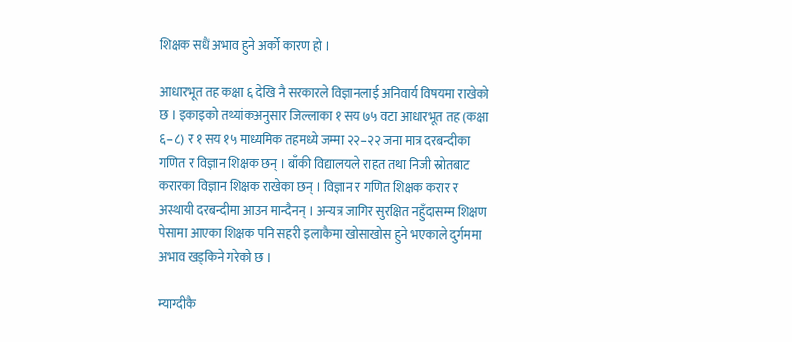शिक्षक सधैं अभाव हुने अर्को कारण हो ।

आधारभूत तह कक्षा ६ देखि नै सरकारले विज्ञानलाई अनिवार्य विषयमा राखेको छ । इकाइको तथ्यांकअनुसार जिल्लाका १ सय ७५ वटा आधारभूत तह (कक्षा ६–८) र १ सय १५ माध्यमिक तहमध्ये जम्मा २२–२२ जना मात्र दरबन्दीका गणित र विज्ञान शिक्षक छन् । बाँकी विद्यालयले राहत तथा निजी स्रोतबाट करारका विज्ञान शिक्षक राखेका छन् । विज्ञान र गणित शिक्षक करार र अस्थायी दरबन्दीमा आउन मान्दैनन् । अन्यत्र जागिर सुरक्षित नहुँदासम्म शिक्षण पेसामा आएका शिक्षक पनि सहरी इलाकैमा खोसाखोस हुने भएकाले दुर्गममा अभाव खड्किने गरेको छ ।

म्याग्दीकै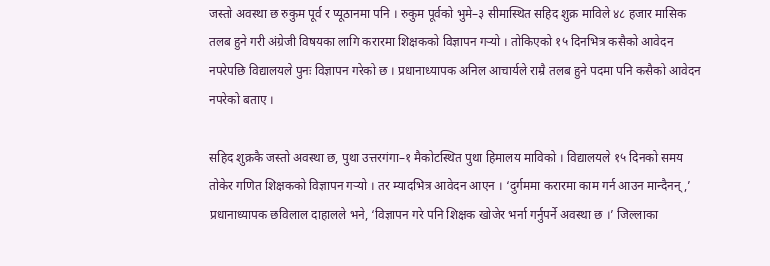जस्तो अवस्था छ रुकुम पूर्व र प्यूठानमा पनि । रुकुम पूर्वको भुमे–३ सीमास्थित सहिद शुक्र माविले ४८ हजार मासिक तलब हुने गरी अंग्रेजी विषयका लागि करारमा शिक्षकको विज्ञापन गर्‍यो । तोकिएको १५ दिनभित्र कसैको आवेदन नपरेपछि विद्यालयले पुनः विज्ञापन गरेको छ । प्रधानाध्यापक अनिल आचार्यले राम्रै तलब हुने पदमा पनि कसैको आवेदन नपरेको बताए ।

सहिद शुक्रकै जस्तो अवस्था छ, पुथा उत्तरगंगा–१ मैकोटस्थित पुथा हिमालय माविको । विद्यालयले १५ दिनको समय तोकेर गणित शिक्षकको विज्ञापन गर्‍यो । तर म्यादभित्र आवेदन आएन । ‘दुर्गममा करारमा काम गर्न आउन मान्दैनन्,’ प्रधानाध्यापक छविलाल दाहालले भने, ‘विज्ञापन गरे पनि शिक्षक खोजेर भर्ना गर्नुपर्ने अवस्था छ ।’ जिल्लाका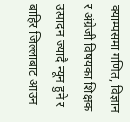क्याम्पसमा गणित, विज्ञान र अंग्रेजी विषयका शिक्षक उत्पादन ज्यादै न्यून हुने र बाहिर जिल्लाबाट आउन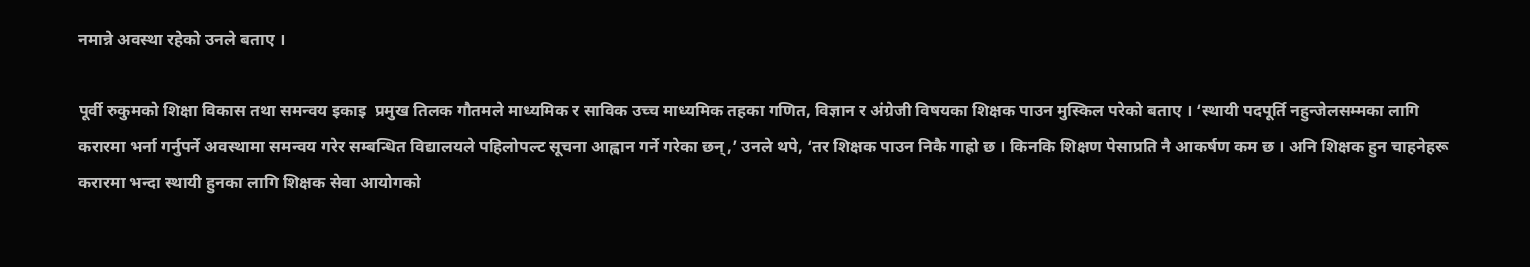नमान्ने अवस्था रहेको उनले बताए ।

पूर्वी रुकुमको शिक्षा विकास तथा समन्वय इकाइ  प्रमुख तिलक गौतमले माध्यमिक र साविक उच्च माध्यमिक तहका गणित, विज्ञान र अंग्रेजी विषयका शिक्षक पाउन मुस्किल परेको बताए । ‘स्थायी पदपूर्ति नहुन्जेलसम्मका लागि करारमा भर्ना गर्नुपर्ने अवस्थामा समन्वय गरेर सम्बन्धित विद्यालयले पहिलोपल्ट सूचना आह्वान गर्ने गरेका छन्,’ उनले थपे, ‘तर शिक्षक पाउन निकै गाह्रो छ । किनकि शिक्षण पेसाप्रति नै आकर्षण कम छ । अनि शिक्षक हुन चाहनेहरू करारमा भन्दा स्थायी हुनका लागि शिक्षक सेवा आयोगको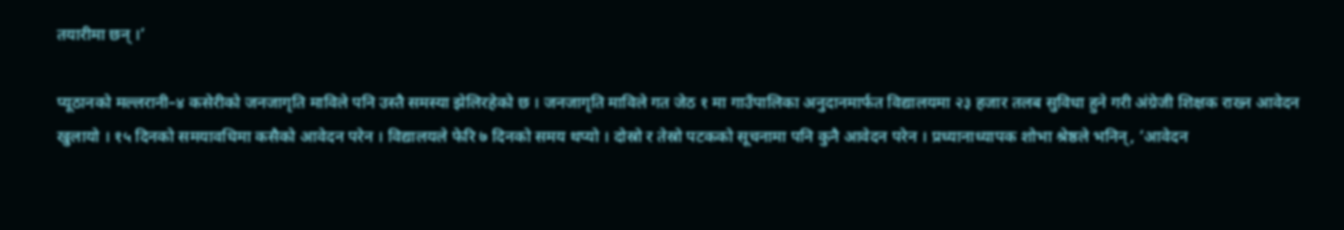तयारीमा छन् ।’

प्यूठानको मल्लरानी–४ कसेरीको जनजागृति माविले पनि उस्तै समस्या झेलिरहेको छ । जनजागृति माविले गत जेठ १ मा गाउँपालिका अनुदानमार्फत विद्यालयमा २३ हजार तलब सुविधा हुने गरी अंग्रेजी शिक्षक राख्न आवेदन खुलायो । १५ दिनको समयावधिमा कसैको आवेदन परेन । विद्यालयले फेरि ७ दिनको समय थप्यो । दोस्रो र तेस्रो पटकको सूचनामा पनि कुनै आवेदन परेन । प्रध्यानाध्यापक शोभा श्रेष्ठले भनिन्, ‘आवेदन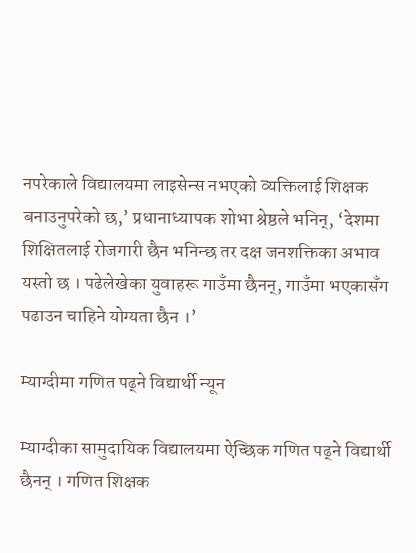नपरेकाले विद्यालयमा लाइसेन्स नभएको व्यक्तिलाई शिक्षक बनाउनुपरेको छ,’ प्रधानाध्यापक शोभा श्रेष्ठले भनिन्, ‘देशमा शिक्षितलाई रोजगारी छैन भनिन्छ तर दक्ष जनशक्तिका अभाव यस्तो छ । पढेलेखेका युवाहरू गाउँमा छैनन्, गाउँमा भएकासँग पढाउन चाहिने योग्यता छैन ।’

म्याग्दीमा गणित पढ्ने विद्यार्थी न्यून

म्याग्दीका सामुदायिक विद्यालयमा ऐच्छिक गणित पढ्ने विद्यार्थी छैनन् । गणित शिक्षक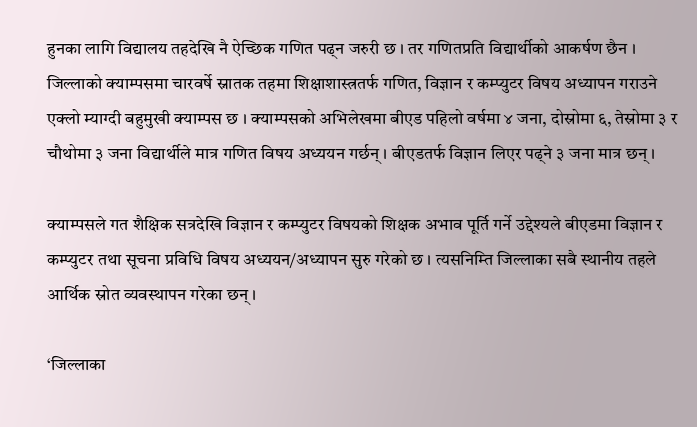हुनका लागि विद्यालय तहदेखि नै ऐच्छिक गणित पढ्न जरुरी छ । तर गणितप्रति विद्यार्थीको आकर्षण छैन । जिल्लाको क्याम्पसमा चारवर्षे स्नातक तहमा शिक्षाशास्त्रतर्फ गणित, विज्ञान र कम्प्युटर विषय अध्यापन गराउने एक्लो म्याग्दी बहुमुखी क्याम्पस छ । क्याम्पसको अभिलेखमा बीएड पहिलो वर्षमा ४ जना, दोस्रोमा ६, तेस्रोमा ३ र चौथोमा ३ जना विद्यार्थीले मात्र गणित विषय अध्ययन गर्छन् । बीएडतर्फ विज्ञान लिएर पढ्ने ३ जना मात्र छन् ।

क्याम्पसले गत शैक्षिक सत्रदेखि विज्ञान र कम्प्युटर विषयको शिक्षक अभाव पूर्ति गर्ने उद्देश्यले बीएडमा विज्ञान र कम्प्युटर तथा सूचना प्रविधि विषय अध्ययन/अध्यापन सुरु गरेको छ । त्यसनिम्ति जिल्लाका सबै स्थानीय तहले आर्थिक स्रोत व्यवस्थापन गरेका छन् ।

‘जिल्लाका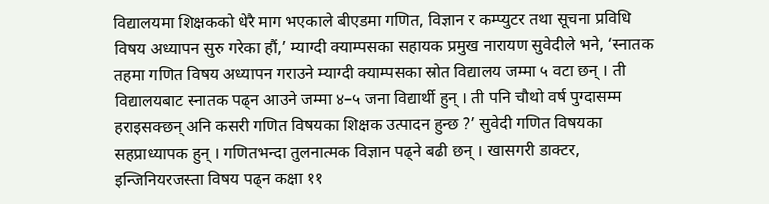विद्यालयमा शिक्षकको धेरै माग भएकाले बीएडमा गणित, विज्ञान र कम्प्युटर तथा सूचना प्रविधि विषय अध्यापन सुरु गरेका हौं,’ म्याग्दी क्याम्पसका सहायक प्रमुख नारायण सुवेदीले भने, ‘स्नातक तहमा गणित विषय अध्यापन गराउने म्याग्दी क्याम्पसका स्रोत विद्यालय जम्मा ५ वटा छन् । ती विद्यालयबाट स्नातक पढ्न आउने जम्मा ४–५ जना विद्यार्थी हुन् । ती पनि चौथो वर्ष पुग्दासम्म हराइसक्छन् अनि कसरी गणित विषयका शिक्षक उत्पादन हुन्छ ?’ सुवेदी गणित विषयका सहप्राध्यापक हुन् । गणितभन्दा तुलनात्मक विज्ञान पढ्ने बढी छन् । खासगरी डाक्टर, इन्जिनियरजस्ता विषय पढ्न कक्षा ११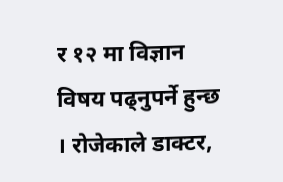र १२ मा विज्ञान विषय पढ्नुपर्ने हुन्छ । रोजेकाले डाक्टर,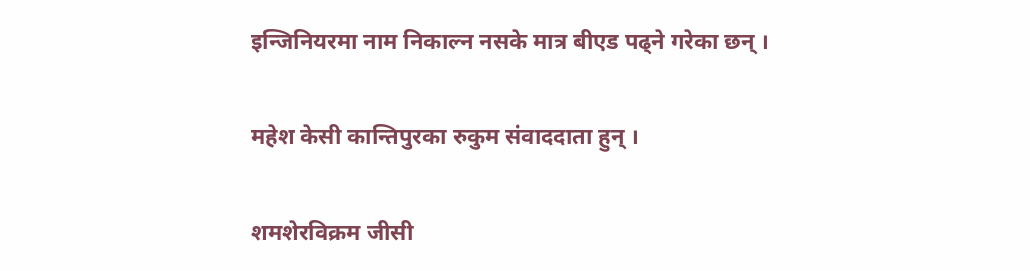इन्जिनियरमा नाम निकाल्न नसके मात्र बीएड पढ्ने गरेका छन् ।

महेश केसी कान्तिपुरका रुकुम संवाददाता हुन् ।

शमशेरविक्रम जीसी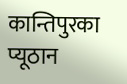कान्तिपुरका प्यूठान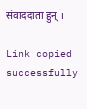संवाददाता हुन् ।

Link copied successfully